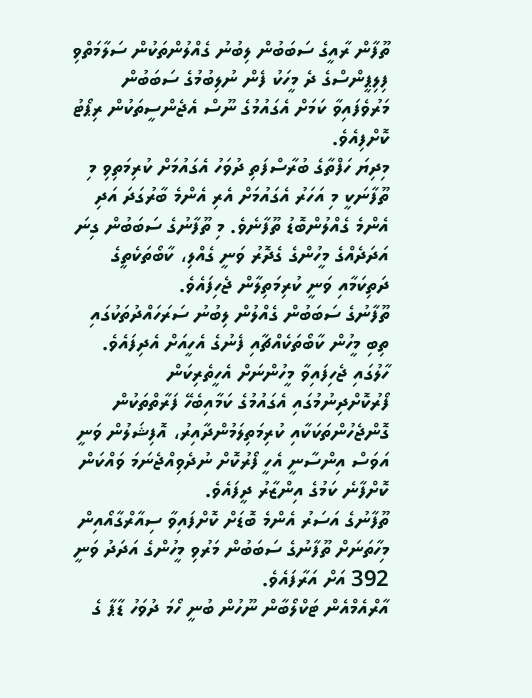ތޫފާން ރާއީގެ ސަބަބުން ލިބުނު ގެއްލުންތަކުން ސަލާމަތްވި ފިލިޕީންސްގެ ދެ މީހަކު ފެން ނުލިބުމުގެ ސަބަބުން މަރުވެފައިވާ ކަމަށް އެގައުމުގެ ނޫސް އެޖެންސީތަކުން ރިޕޯޓު ކޮށްފިއެވެ.
މިދިޔަ ހަފްތާގެ ބުރާސްފަތި ދުވަހު އެގައުމަށް ކުރިމަތިވި މި ތޫފާނަކީ މި އަހަރު އެގައުމަށް އެރި އެންމެ ބާރުގަދަ އަދި އެންމެ ގެއްލުންބޮޑު ތޫފާނެވެ. މި ތޫފާނުގެ ސަބަބުން ގިނަ އަދަދެއްގެ މީހުންގެ ގެދޮރު ވަނީ ގެއްލި، ކާބޯތަކެތީގެ ދަތިކަމާއި ވަނީ ކުރިމަތިލާން ޖެހިފައެވެ.
ތޫފާނުގެ ސަބަބުން ގެއްލުން ލިބުނު ސަރަހައްދުތަކުގައި ތިބި މީހުން ކާބޯތަކެއްޗާއި ފެނުގެ އެހީއަށް އެދިފައެވެ. ހާލުގައި ޖެހިފައިވާ މީހުންނަށް އެހީތެރިކަން ފޯރުކޮށްދިނުމުގައި އެގައުމުގެ ކަމާއިބެހޭ ފަރާތްތަކުން ގޮންޖެހުންތަކަކާއި ކުރިމަތިލަމުންދާއިރު، އޮފިޝަލުން ވަނީ އަވަސް އިންސާނީ އެހީ ފޯރުކޮށް ނުދެވިއްޖެނަމަ ވައްކަން ކޮށްފާނެ ކަމުގެ އިންޒާރު ދީފައެވެ.
ތޫފާނުގެ އަސަރު އެންމެ ބޮޑަށް ކޮށްފައިވާ ސިއާރްގާއޯއިން މިހާތަނަށް ތޫފާނުގެ ސަބަބުން މަރުވި މީހުންގެ އަދަދު ވަނީ 392 އަށް އަރާފައެވެ.
އާރްއެމްއެން ޓަކްލޯބާން ނޫހުން ބުނީ ހޯމަ ދުވަހު ޑާޕާ ގެ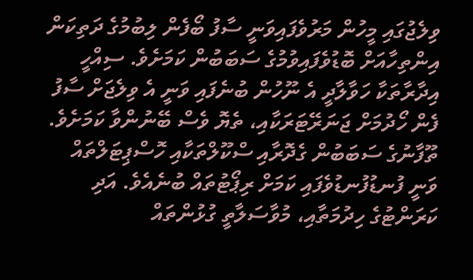ވިލެޖުގައި މީހުން މަރުވެފައިވަނީ ސާފު ބޯފެން ލިބުމުގެ ދަތިކަން އިންތިހާއަށް ބޮޑުވެފައިވުމުގެ ސަބަބުން ކަމަށެވެ. ސިއްހީ އިދާރާތަކާ ހަވާލާދީ އެ ނޫހުން ބުނެފައި ވަނީ އެ ވިލެޖަށް ސާފު ފެން ހޯދުމަށް ޖަނަރޭޓަރަކާއި، ތެޔޮ ވެސް ބޭނުންވާ ކަމަށެވެ.
ތޫފާނުގެ ސަބަބުން ގެދޮރާއި ސްކޫލްތަކާއި ހޮސްޕިޓަލްތައް ވަނީ ފުނޑުފުނޑުވެފައި ކަމަށް ރިޕޯޓުތައް ބުނެއެވެ. އަދި ކަރަންޓުގެ ހިދުމަތާއި، މުވާސަލާތީ ގުޅުންތައް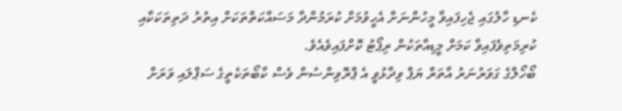ކެނޑި ހާލުގައި ޖެހިފައިވާ މީހުންނަށް އެހީވުމަށް ކުރަމުންދާ މަސައްކަތްތަކަށް އިތުރު ދަތިތަކަކާއި ކުރިމަތިވެފައިވާ ކަމަށް މީޑިއާތަކުން ރިޕޯޓު ކޮށްފައިވެއެވެ.
ބޯހޯލްގެ ގަވަރުނަރު އާތަރް ޔަޕް ވިދާޅުވީ އެ ޕްރޮވިންސުން ވެސް ކާބޯތަކެތީގެ ސަޕްލައި ވަރަށް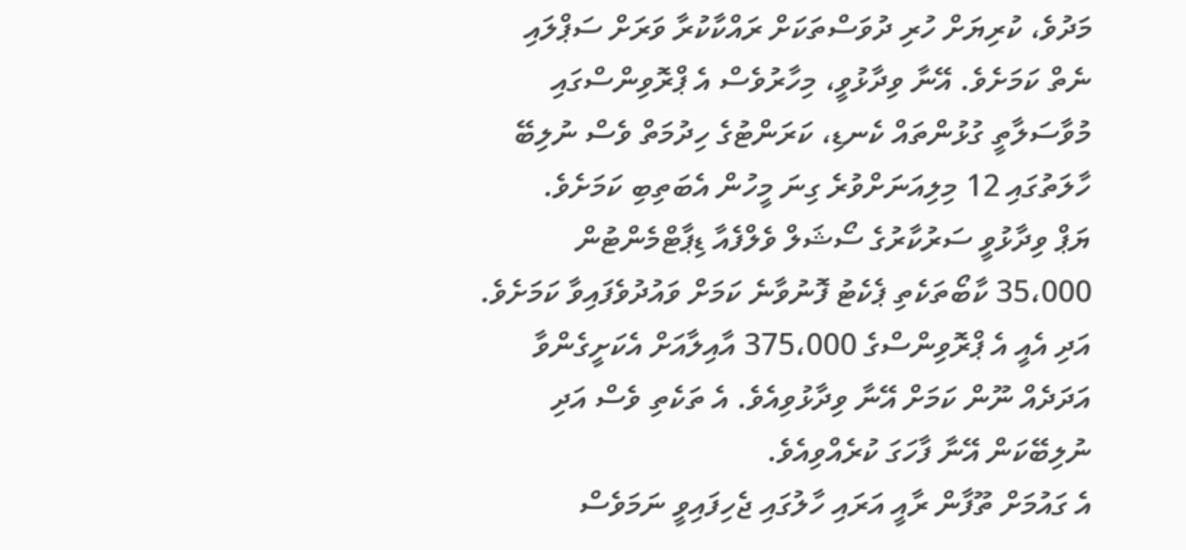މަދުވެ، ކުރިޔަށް ހުރި ދުވަސްތަކަށް ރައްކާކުރާ ވަރަށް ސަޕްލައި ނެތް ކަމަށެވެ. އޭނާ ވިދާޅުވީ، މިހާރުވެސް އެ ޕްރޮވިންސްގައި މުވާސަލާތީ ގުޅުންތައް ކެނޑި، ކަރަންޓުގެ ހިދުމަތް ވެސް ނުލިބޭ ހާލަތުގައި 12 މިލިއަނަށްވުރެ ގިނަ މީހުން އެބަތިބި ކަމަށެވެ.
ޔަޕް ވިދާޅުވީ ސަރުކާރުގެ ސޯޝަލް ވެލްފެއާ ޑިޕާޓްމެންޓުން 35،000 ކާބޯތަކެތި ޕެކެޓު ފޮނުވާނެ ކަމަށް ވައުދުވެފައިވާ ކަމަށެވެ. އަދި އެއީ އެ ޕްރޮވިންސްގެ 375،000 އާއިލާއަށް އެކަށީގެންވާ އަދަދެއް ނޫން ކަމަށް އޭނާ ވިދާޅުވިއެވެ. އެ ތަކެތި ވެސް އަދި ނުލިބޭކަން އޭނާ ފާހަގަ ކުރެއްވިއެވެ.
އެ ގައުމަށް ތޫފާން ރާއީ އަރައި ހާލުގައި ޖެހިފައިވީ ނަމަވެސް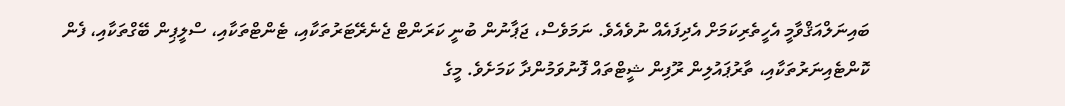ބައިނަލްއަޤްވާމީ އެހީތެރިކަމަށް އެދިފައެއް ނުވެއެވެ. ނަމަވެސް، ޖަޕާނުން ބުނީ ކަރަންޓް ޖެނެރޭޓަރުތަކާއި، ޓެންޓްތަކާއި، ސްލީޕިން ބޭގްތަކާއި، ފެން ކޮންޓެއިނަރުތަކާއި، ތާރުޕައުލިން ރޫފިން ޝީޓްތައް ފޮނުވަމުންދާ ކަމަށެވެ. މީގެ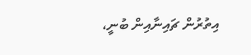އިތުރުން ޗައިނާއިން ބުނީ،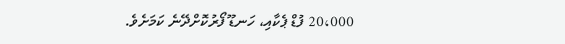20،000 ފުޑް ޕެކާއި، ހަނޑޫ ފޯރުކޮށްދޭނެ ކަމަށެވެ.